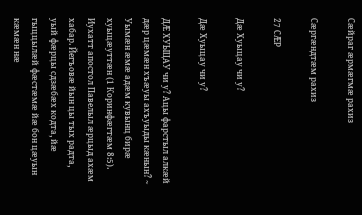Сӕйраг ӕрмӕгмӕ рахиз

Сӕргӕндтӕм рахиз

27 СӔР

Дӕ Хуыцау чи у?

Дӕ Хуыцау чи у?

ДӔ ХУЫЦАУ чи у? Ацы фарстыл алкӕй дӕр цӕмӕн хъӕуы ахъуыды кӕнын? ~ Уымӕн ӕмӕ адӕм кувынц бирӕ хуыцӕуттӕн (1 Коринфӕгтӕм 8:5). Иухатт апостол Павелыл ӕрцыд ахӕм хабар. Йегъовӕ йын цы тых радта, уый фӕрцы сдзӕбӕх кодта, йӕ гыццылӕй фӕстӕмӕ йӕ бон цӕуын кӕмӕн нӕ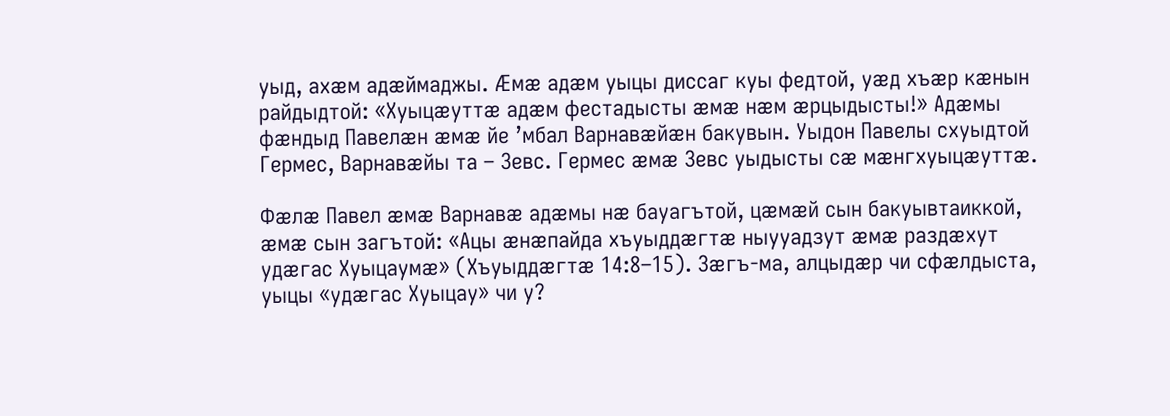уыд, ахӕм адӕймаджы. Ӕмӕ адӕм уыцы диссаг куы федтой, уӕд хъӕр кӕнын райдыдтой: «Хуыцӕуттӕ адӕм фестадысты ӕмӕ нӕм ӕрцыдысты!» Адӕмы фӕндыд Павелӕн ӕмӕ йе ’мбал Варнавӕйӕн бакувын. Уыдон Павелы схуыдтой Гермес, Варнавӕйы та – Зевс. Гермес ӕмӕ Зевс уыдысты сӕ мӕнгхуыцӕуттӕ.

Фӕлӕ Павел ӕмӕ Варнавӕ адӕмы нӕ бауагътой, цӕмӕй сын бакуывтаиккой, ӕмӕ сын загътой: «Ацы ӕнӕпайда хъуыддӕгтӕ ныууадзут ӕмӕ раздӕхут удӕгас Хуыцаумӕ» (Хъуыддӕгтӕ 14:8–15). Зӕгъ-ма, алцыдӕр чи сфӕлдыста, уыцы «удӕгас Хуыцау» чи у?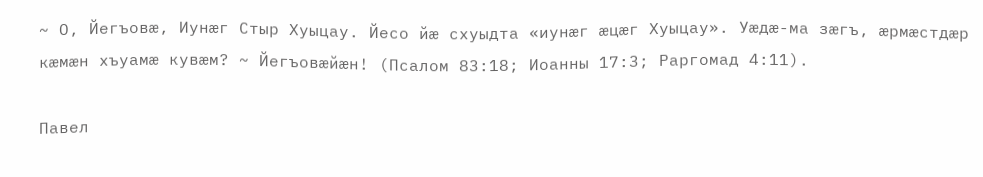~ О, Йегъовӕ, Иунӕг Стыр Хуыцау. Йесо йӕ схуыдта «иунӕг ӕцӕг Хуыцау». Уӕдӕ-ма зӕгъ, ӕрмӕстдӕр кӕмӕн хъуамӕ кувӕм? ~ Йегъовӕйӕн! (Псалом 83:18; Иоанны 17:3; Раргомад 4:11).

Павел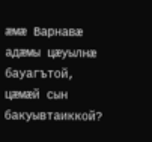ӕмӕ Варнавӕ адӕмы цӕуылнӕ бауагътой, цӕмӕй сын бакуывтаиккой?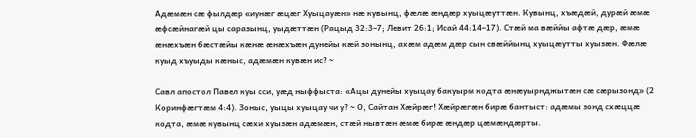Адӕмӕн сӕ фылдӕр «иунӕг ӕцӕг Хуыцауӕн» нӕ кувынц, фӕлӕ ӕндӕр хуыцӕуттӕн. Кувынц, хъӕдӕй, дурӕй ӕмӕ ӕфсӕйнагӕй цы саразынц, уыдӕттӕн (Рацыд 32:3–7; Левит 26:1; Исай 44:14–17). Стӕй ма вӕййы афтӕ дӕр, ӕмӕ ӕнӕхъӕн бӕстӕйы кӕнӕ ӕнӕхъӕн дунейы кӕй зонынц, ахӕм адӕм дӕр сын свӕййынц хуыцӕутты хуызӕн. Фӕлӕ куыд хъуыды кӕныс, адӕмӕн кувӕн ис? ~

Савл апостол Павел куы сси, уӕд ныффыста: «Ацы дунейы хуыцау бакуырм кодта ӕнӕуырнджытӕн сӕ сӕрызонд» (2 Коринфӕгтӕм 4:4). Зоныс, уыцы хуыцау чи у? ~ О, Сайтан Хӕйрӕг! Хӕйрӕгӕн бирӕ бантыст: адӕмы зонд схӕццӕ кодта, ӕмӕ кувынц сӕхи хуызӕн адӕмӕн, стӕй нывтӕн ӕмӕ бирӕ ӕндӕр цӕмӕндӕрты.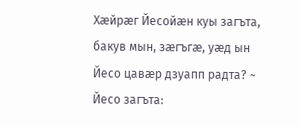Хӕйрӕг Йесойӕн куы загъта, бакув мын, зӕгъгӕ, уӕд ын Йесо цавӕр дзуапп радта? ~ Йесо загъта: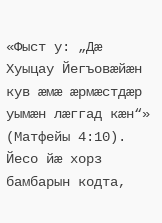«Фыст у: „Дӕ Хуыцау Йегъовӕйӕн кув ӕмӕ ӕрмӕстдӕр уымӕн лӕггад кӕн“» (Матфейы 4:10). Йесо йӕ хорз бамбарын кодта,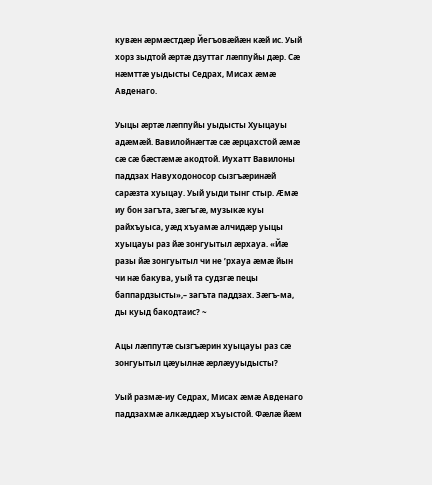кувӕн ӕрмӕстдӕр Йегъовӕйӕн кӕй ис. Уый хорз зыдтой ӕртӕ дзуттаг лӕппуйы дӕр. Сӕ нӕмттӕ уыдысты Седрах, Мисах ӕмӕ Авденаго.

Уыцы ӕртӕ лӕппуйы уыдысты Хуыцауы адӕмӕй. Вавилойнӕгтӕ сӕ ӕрцахстой ӕмӕ сӕ сӕ бӕстӕмӕ акодтой. Иухатт Вавилоны паддзах Навуходоносор сызгъӕринӕй сарӕзта хуыцау. Уый уыди тынг стыр. Ӕмӕ иу бон загъта, зӕгъгӕ, музыкӕ куы райхъуыса, уӕд хъуамӕ алчидӕр уыцы хуыцауы раз йӕ зонгуытыл ӕрхауа. «Йӕ разы йӕ зонгуытыл чи не ’рхауа ӕмӕ йын чи нӕ бакува, уый та судзгӕ пецы баппардзысты»,– загъта паддзах. Зӕгъ-ма, ды куыд бакодтаис? ~

Ацы лӕппутӕ сызгъӕрин хуыцауы раз сӕ зонгуытыл цӕуылнӕ ӕрлӕууыдысты?

Уый размӕ-иу Седрах, Мисах ӕмӕ Авденаго паддзахмӕ алкӕддӕр хъуыстой. Фӕлӕ йӕм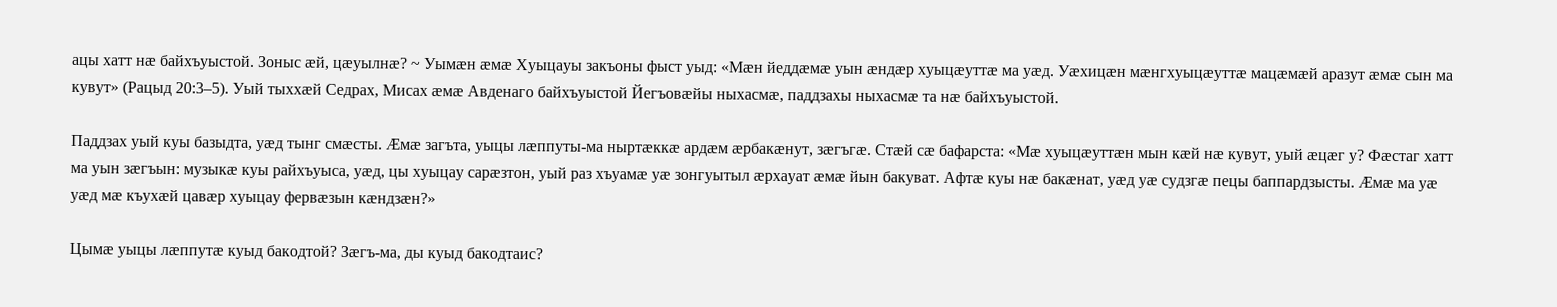ацы хатт нӕ байхъуыстой. Зоныс ӕй, цӕуылнӕ? ~ Уымӕн ӕмӕ Хуыцауы закъоны фыст уыд: «Мӕн йеддӕмӕ уын ӕндӕр хуыцӕуттӕ ма уӕд. Уӕхицӕн мӕнгхуыцӕуттӕ мацӕмӕй аразут ӕмӕ сын ма кувут» (Рацыд 20:3–5). Уый тыххӕй Седрах, Мисах ӕмӕ Авденаго байхъуыстой Йегъовӕйы ныхасмӕ, паддзахы ныхасмӕ та нӕ байхъуыстой.

Паддзах уый куы базыдта, уӕд тынг смӕсты. Ӕмӕ загъта, уыцы лӕппуты-ма ныртӕккӕ ардӕм ӕрбакӕнут, зӕгъгӕ. Стӕй сӕ бафарста: «Мӕ хуыцӕуттӕн мын кӕй нӕ кувут, уый ӕцӕг у? Фӕстаг хатт ма уын зӕгъын: музыкӕ куы райхъуыса, уӕд, цы хуыцау сарӕзтон, уый раз хъуамӕ уӕ зонгуытыл ӕрхауат ӕмӕ йын бакуват. Афтӕ куы нӕ бакӕнат, уӕд уӕ судзгӕ пецы баппардзысты. Ӕмӕ ма уӕ уӕд мӕ къухӕй цавӕр хуыцау фервӕзын кӕндзӕн?»

Цымӕ уыцы лӕппутӕ куыд бакодтой? Зӕгъ-ма, ды куыд бакодтаис?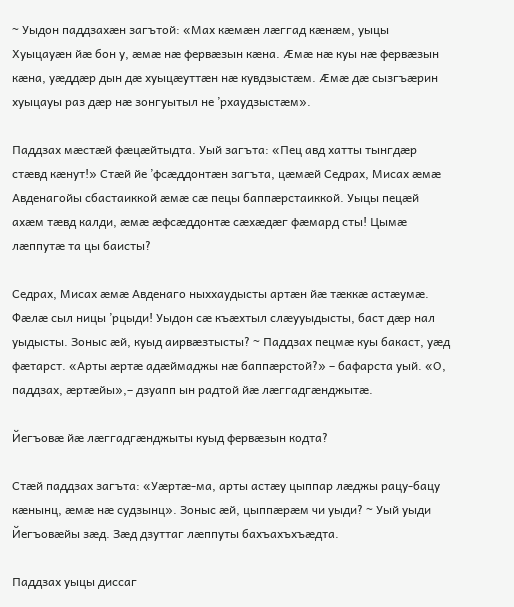~ Уыдон паддзахӕн загътой: «Мах кӕмӕн лӕггад кӕнӕм, уыцы Хуыцауӕн йӕ бон у, ӕмӕ нӕ фервӕзын кӕна. Ӕмӕ нӕ куы нӕ фервӕзын кӕна, уӕддӕр дын дӕ хуыцӕуттӕн нӕ кувдзыстӕм. Ӕмӕ дӕ сызгъӕрин хуыцауы раз дӕр нӕ зонгуытыл не ’рхаудзыстӕм».

Паддзах мӕстӕй фӕцӕйтыдта. Уый загъта: «Пец авд хатты тынгдӕр стӕвд кӕнут!» Стӕй йе ’фсӕддонтӕн загъта, цӕмӕй Седрах, Мисах ӕмӕ Авденагойы сбастаиккой ӕмӕ сӕ пецы баппӕрстаиккой. Уыцы пецӕй ахӕм тӕвд калди, ӕмӕ ӕфсӕддонтӕ сӕхӕдӕг фӕмард сты! Цымӕ лӕппутӕ та цы баисты?

Седрах, Мисах ӕмӕ Авденаго ныххаудысты артӕн йӕ тӕккӕ астӕумӕ. Фӕлӕ сыл ницы ’рцыди! Уыдон сӕ къӕхтыл слӕууыдысты, баст дӕр нал уыдысты. Зоныс ӕй, куыд аирвӕзтысты? ~ Паддзах пецмӕ куы бакаст, уӕд фӕтарст. «Арты ӕртӕ адӕймаджы нӕ баппӕрстой?» – бафарста уый. «О, паддзах, ӕртӕйы»,– дзуапп ын радтой йӕ лӕггадгӕнджытӕ.

Йегъовӕ йӕ лӕггадгӕнджыты куыд фервӕзын кодта?

Стӕй паддзах загъта: «Уӕртӕ-ма, арты астӕу цыппар лӕджы рацу-бацу кӕнынц, ӕмӕ нӕ судзынц». Зоныс ӕй, цыппӕрӕм чи уыди? ~ Уый уыди Йегъовӕйы зӕд. Зӕд дзуттаг лӕппуты бахъахъхъӕдта.

Паддзах уыцы диссаг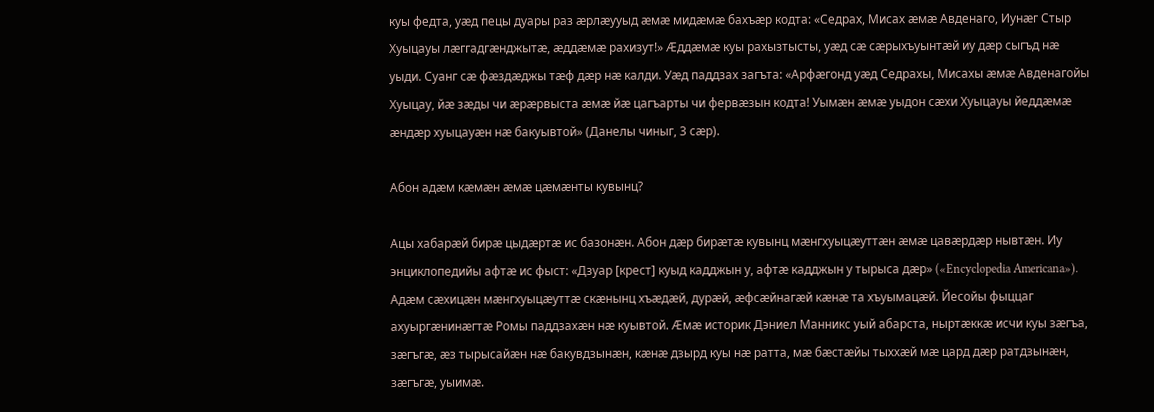куы федта, уӕд пецы дуары раз ӕрлӕууыд ӕмӕ мидӕмӕ бахъӕр кодта: «Седрах, Мисах ӕмӕ Авденаго, Иунӕг Стыр Хуыцауы лӕггадгӕнджытӕ, ӕддӕмӕ рахизут!» Ӕддӕмӕ куы рахызтысты, уӕд сӕ сӕрыхъуынтӕй иу дӕр сыгъд нӕ уыди. Суанг сӕ фӕздӕджы тӕф дӕр нӕ калди. Уӕд паддзах загъта: «Арфӕгонд уӕд Седрахы, Мисахы ӕмӕ Авденагойы Хуыцау, йӕ зӕды чи ӕрӕрвыста ӕмӕ йӕ цагъарты чи фервӕзын кодта! Уымӕн ӕмӕ уыдон сӕхи Хуыцауы йеддӕмӕ ӕндӕр хуыцауӕн нӕ бакуывтой» (Данелы чиныг, 3 сӕр).

Абон адӕм кӕмӕн ӕмӕ цӕмӕнты кувынц?

Ацы хабарӕй бирӕ цыдӕртӕ ис базонӕн. Абон дӕр бирӕтӕ кувынц мӕнгхуыцӕуттӕн ӕмӕ цавӕрдӕр нывтӕн. Иу энциклопедийы афтӕ ис фыст: «Дзуар [крест] куыд кадджын у, афтӕ кадджын у тырыса дӕр» («Encyclopedia Americana»). Адӕм сӕхицӕн мӕнгхуыцӕуттӕ скӕнынц хъӕдӕй, дурӕй, ӕфсӕйнагӕй кӕнӕ та хъуымацӕй. Йесойы фыццаг ахуыргӕнинӕгтӕ Ромы паддзахӕн нӕ куывтой. Ӕмӕ историк Дэниел Манникс уый абарста, ныртӕккӕ исчи куы зӕгъа, зӕгъгӕ, ӕз тырысайӕн нӕ бакувдзынӕн, кӕнӕ дзырд куы нӕ ратта, мӕ бӕстӕйы тыххӕй мӕ цард дӕр ратдзынӕн, зӕгъгӕ, уыимӕ.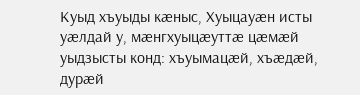Куыд хъуыды кӕныс, Хуыцауӕн исты уӕлдай у, мӕнгхуыцӕуттӕ цӕмӕй уыдзысты конд: хъуымацӕй, хъӕдӕй, дурӕй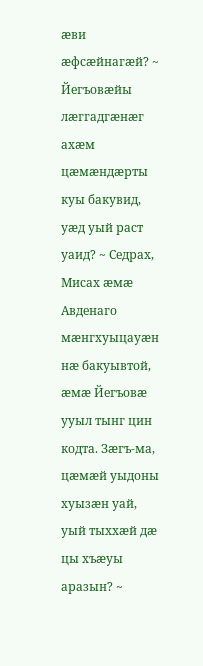ӕви ӕфсӕйнагӕй? ~ Йегъовӕйы лӕггадгӕнӕг ахӕм цӕмӕндӕрты куы бакувид, уӕд уый раст уаид? ~ Седрах, Мисах ӕмӕ Авденаго мӕнгхуыцауӕн нӕ бакуывтой, ӕмӕ Йегъовӕ ууыл тынг цин кодта. Зӕгъ-ма, цӕмӕй уыдоны хуызӕн уай, уый тыххӕй дӕ цы хъӕуы аразын? ~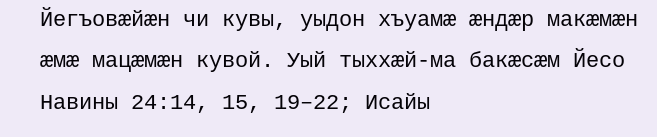Йегъовӕйӕн чи кувы, уыдон хъуамӕ ӕндӕр макӕмӕн ӕмӕ мацӕмӕн кувой. Уый тыххӕй-ма бакӕсӕм Йесо Навины 24:14, 15, 19–22; Исайы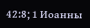42:8; 1 Иоанны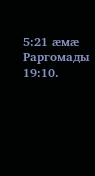5:21 ӕмӕ Раргомады 19:10.